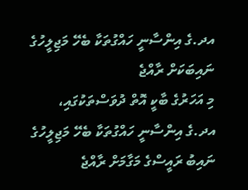އދ.ގެ އިންސާނީ ހައްގުތަކާ ބެހޭ މަޖިލީހުގެ ނައިބަކަށް ރާއްޖެ
މި އަހަރުގެ ބާކީ އޮތް ދުވަސްތަކުގައި، އދ.ގެ އިންސާނީ ހައްގުތަކާ ބެހޭ މަޖިލީހުގެ ނައިބު ރައީސްގެ މަގާމަށް ރާއްޖެ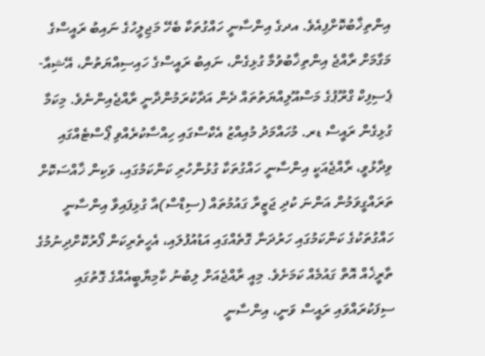އިންތިޚާބުކޮށްފިއެވެ. އދގެ އިންސާނީ ހައްގުތަކާ ބެހޭ މަޖިލީހުގެ ނައިބު ރައީސްގެ މަގާމަށް ރާއްޖެ އިންތިޚާބުވުމާ ގުޅިގެން، ނައިބު ރައީސްގެ ހައިސިއްޔަތުން، އޭޝިއާ-ޕެސިފިކް ގްރޫޕުގެ މަސްއޫލިއްޔަތުތައް ދެން އަދާކުރަމުންދާނީ ރާއްޖެއިންނެވެ. މިކަމާ ގުޅިގެން ރައީސް ޑރ. މުހައްމަދު މުއިއްޒު އެކްސްގައި ހިއްސާކުރެއްވި ޕޯސްޓެއްގައި ވިދާޅުވީ، ރާއްޖެއަކީ އިންސާނީ ހައްގުތަކާ ގުޅުންހުރި ކަންކަމުގައި، ވަކިން ޚާއްސަކޮށް ތަރައްގީވަމުން އަންނަ ކުދި ޖަޒީރާ ގައުމުތައް (ސިޑްސް)އާ ގުޅިފައިވާ އިންސާނީ ހައްގުތަކުގެ ކަންކަމުގައި ހަރުދަނާ ގޮތެއްގައި އަޑުއުފުލައި، އެހީތެރިކަން ފޯރުކޮށްދިނުމުގެ ތާރީޚެއް އޮތް ގައުމެއް ކަމަށެވެ. މިއީ ރާއްޖެއަށް ލިބުނު ކާމިޔާބީއެއްގެ ގޮތުގައި ސިފަކުރައްވައި ރައީސް ވަނީ، އިންސާނީ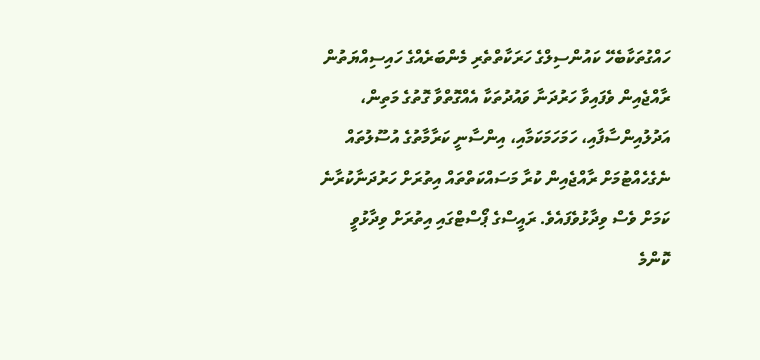ހައްގުތަކާބެހޭ ކައުންސިލްގެ ހަރަކާތްތެރި މެންބަރެއްގެ ހައިސިއްޔަތުން ރާއްޖެއިން ވެފައިވާ ހަރުދަނާ ވައުދުތަކާ އެއްގޮތްވާ ގޮތުގެ މަތިން، އަދުލުއިންސާފާއި، ހަމަހަމަކަމާއި، އިންސާނީ ކަރާމާތުގެ އުސޫލުތައް ނެގެހެއްޓުމަށް ރާއްޖެއިން ކުރާ މަސައްކަތްތައް އިތުރަށް ހަރުދަނާކުރާނެ ކަމަށް ވެސް ވިދާޅުވެފައެވެ. ރައީސްގެ ޕޯސްޓްގައި އިތުރަށް ވިދާޅުވީ ކޮންމެ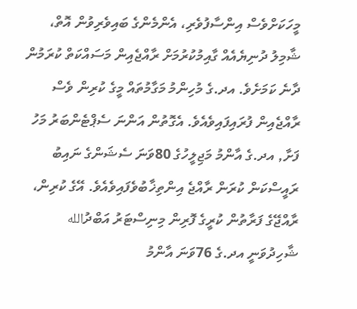މީހަކަށްވެސް އިންސާފުވެރި، އެންމެންގެ ބައިވެރިވުން އޮތް، ޝާމިލު ދުނިޔެއެއް ގާއިމުކުރުމަށް ރާއްޖެއިން މަސައްކަތް ކުރަމުން ދާނެ ކަމަށެވެ. އދ.ގެ މުހިންމު މަގާމުތައް މީގެ ކުރިން ވެސް ރާއްޖެއިން ފުރައިފައިވެއެވެ. އެގޮތުން އަންނަ ސެޕްޓެންބަރު މަހު ފަށާ, އދ.ގެ އާންމު މަޖިލީހުގެ 80ވަނަ ސެޝަންގެ ނައިބު ރައީސްކަން ކުރަން ރާއްޖެ އިންތިޚާބުވެފައިވެއެވެ. އޭގެ ކުރިން، ރާއްޖޭގެ ފަރާތުން ކުރީގެ ފޮރިން މިނިސްޓަރު އަބްދުالله ޝާހިދުވަނީ އދ.ގެ 76ވަނަ އާންމު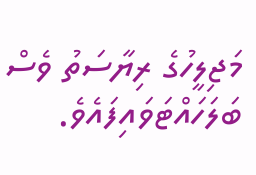މަޖިލީހުގެ ރިޔާސަތު ވެސް ބަލަހައްޓަވައިފައެވެ.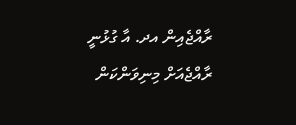ރާއްޖެއިން އދ. އާ ގުޅުނީ ރާއްޖެއަށް މިނިވަންކަން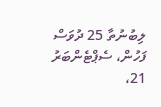ލިބުނުތާ 25 ދުވަސް ފަހުން، ސެޕްޓެންބަރު 21،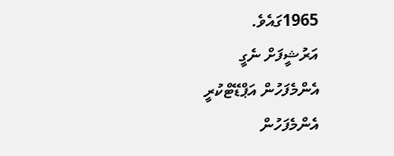1965ގައެވެ.
އަރުޝީފަށް ނެގީ
އެންމެފަހުން އަޕްޑޭޓްކުރީ
އެންމެފަހުން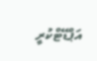އަޕްޑޭޓްކުރީ